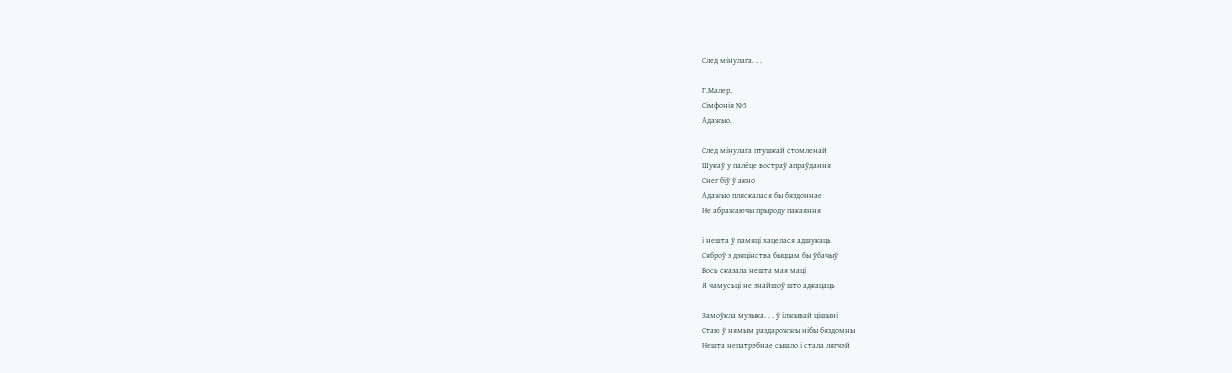След мінулага. . .

Г.Малер.
Сімфонія №5
Адажыо.

След мінулага птушкай стомленай
Шукаў у палёце востраў апраўдання
Снег біў ў акно
Адажыо пляскалася бы бяздоннае
Не абражаючы прыроду пакаяння

і нешта ў памяці хацелася адшукаць
Сяброў з дзяцінства быццам бы ўбачыў
Вось сказала нешта мая маці
Я чамусьці не знайшоў што адкацаць

Замоўкла музыка. . . ў ілжывай цішыні
Стаю ў нямым раздарожжы нібы бяздомны
Нешта непатрэбнае сышло і стала лягчэй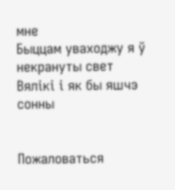мне
Быццам уваходжу я ў некрануты свет
Вялікі і як бы яшчэ сонны


Пожаловаться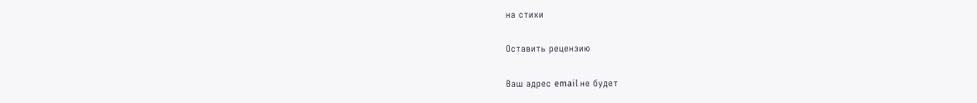на стихи

Оставить рецензию

Ваш адрес email не будет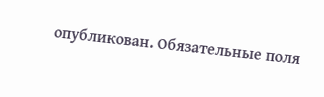опубликован. Обязательные поля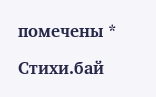помечены *

Стихи.бай